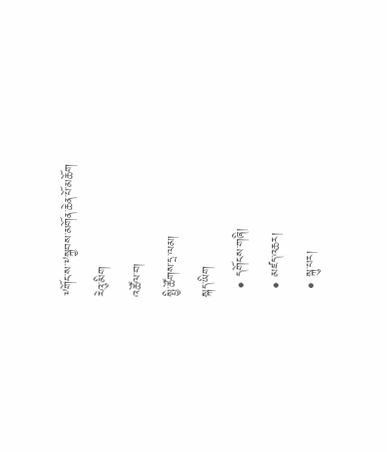༸གོང་ས་༸སྐྱབས་མགོན་ཆེན་པོ་མཆོག
རེའུ་མིག
འཚོལ་བ།
སྤྱི་ཚོགས་དྲ་ལམ།
སྐད་ཡིག
  • དགོངས་གཞི།
  • མཛད་འཆར།
  • སྐུ་པར།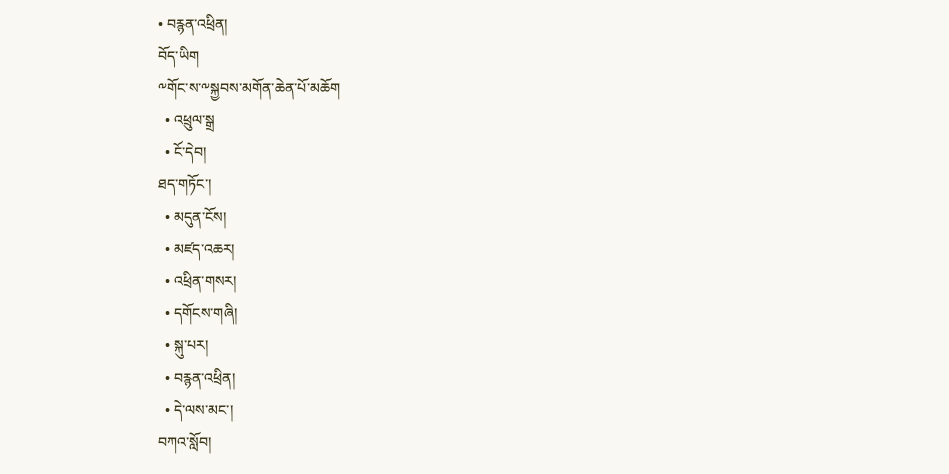• བརྙན་འཕྲིན།
བོད་ཡིག
༸གོང་ས་༸སྐྱབས་མགོན་ཆེན་པོ་མཆོག
  • འཕྲུལ་སྒྲ
  • ངོ་དེབ།
ཐད་གཏོང་།
  • མདུན་ངོས།
  • མཛད་འཆར།
  • འཕྲིན་གསར།
  • དགོངས་གཞི།
  • སྐུ་པར།
  • བརྙན་འཕྲིན།
  • དེ་ལས་མང་།
བཀའ་སློབ།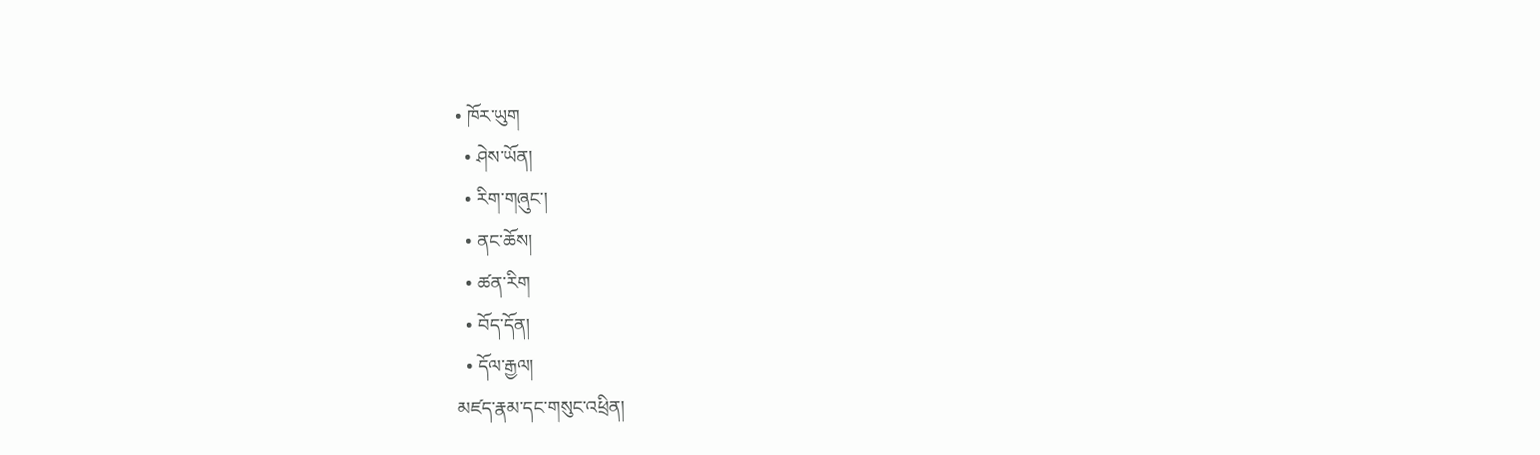• ཁོར་ཡུག
  • ཤེས་ཡོན།
  • རིག་གཞུང་།
  • ནང་ཆོས།
  • ཚན་རིག
  • བོད་དོན།
  • དོལ་རྒྱལ།
མཛད་རྣམ་དང་གསུང་འཕྲིན།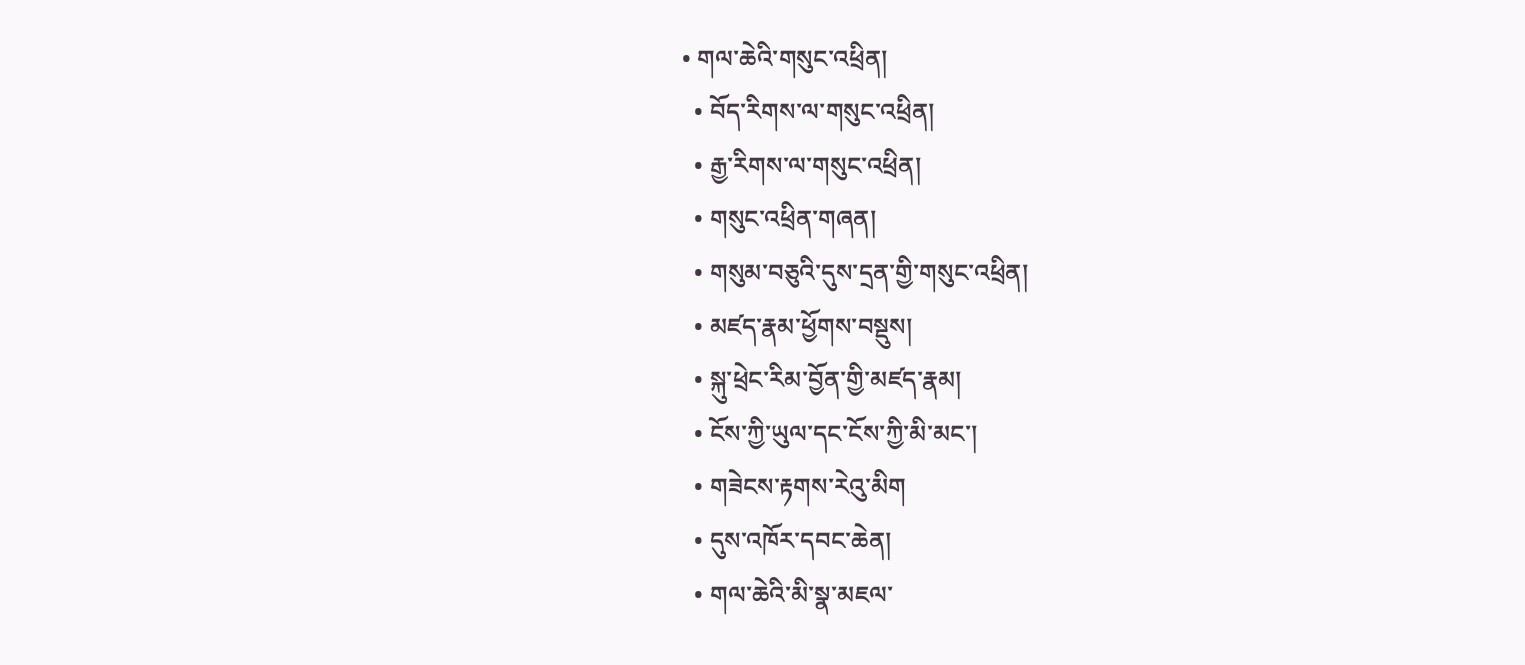• གལ་ཆེའི་གསུང་འཕྲིན།
  • བོད་རིགས་ལ་གསུང་འཕྲིན།
  • རྒྱ་རིགས་ལ་གསུང་འཕྲིན།
  • གསུང་འཕྲིན་གཞན།
  • གསུམ་བཅུའི་དུས་དྲན་གྱི་གསུང་འཕྲིན།
  • མཛད་རྣམ་ཕྱོགས་བསྡུས།
  • སྐུ་ཕྲེང་རིམ་བྱོན་གྱི་མཛད་རྣམ།
  • ངོས་ཀྱི་ཡུལ་དང་ངོས་ཀྱི་མི་མང་།
  • གཟེངས་རྟགས་རེའུ་མིག
  • དུས་འཁོར་དབང་ཆེན།
  • གལ་ཆེའི་མི་སྣ་མཇལ་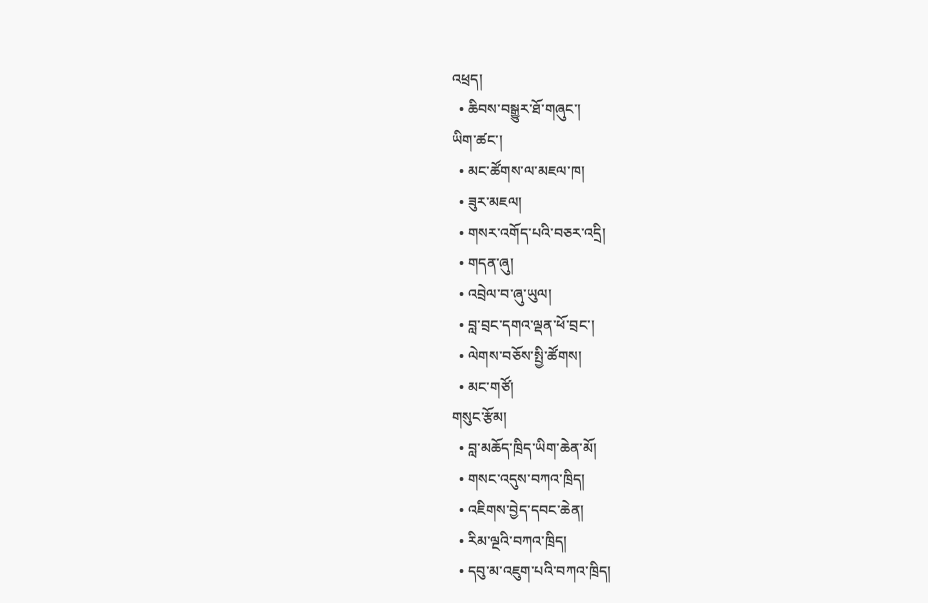འཕྲད།
  • ཆིབས་བསྒྱུར་ཐོ་གཞུང་།
ཡིག་ཚང་།
  • མང་ཚོགས་ལ་མཇལ་ཁ།
  • ཟུར་མཇལ།
  • གསར་འགོད་པའི་བཅར་འདྲི།
  • གདན་ཞུ།
  • འབྲེལ་བ་ཞུ་ཡུལ།
  • བླ་བྲང་དགའ་ལྡན་ཕོ་བྲང་།
  • ལེགས་བཅོས་སྤྱི་ཚོགས།
  • མང་གཙོ།
གསུང་རྩོམ།
  • བླ་མཆོད་ཁྲིད་ཡིག་ཆེན་མོ།
  • གསང་འདུས་བཀའ་ཁྲིད།
  • འཇིགས་བྱེད་དབང་ཆེན།
  • རིམ་ལྔའི་བཀའ་ཁྲིད།
  • དབུ་མ་འཇུག་པའི་བཀའ་ཁྲིད།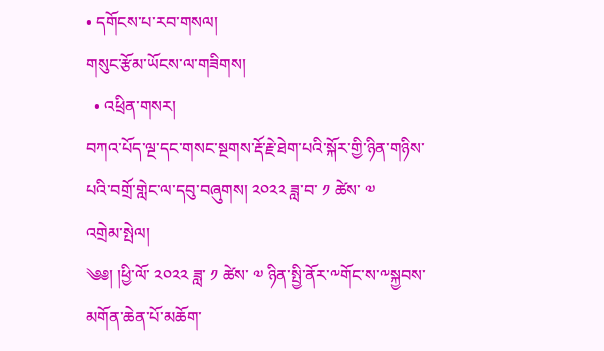• དགོངས་པ་རབ་གསལ།
གསུང་རྩོམ་ཡོངས་ལ་གཟིགས།
  • འཕྲིན་གསར།
བཀའ་པོད་ལྔ་དང་གསང་སྔགས་རྡོ་རྗེ་ཐེག་པའི་སྐོར་གྱི་ཉིན་གཉིས་པའི་བགྲོ་གླེང་ལ་དབུ་བཞུགས། ༢༠༢༢ ཟླ་བ་ ༡ ཚེས་ ༧
འགྲེམ་སྤེལ།
༄༅། །ཕྱི་ལོ་ ༢༠༢༢ ཟླ་ ༡ ཚེས་ ༧ ཉིན་སྤྱི་ནོར་༸གོང་ས་༸སྐྱབས་མགོན་ཆེན་པོ་མཆོག་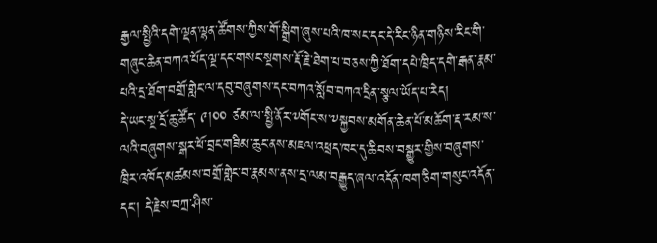རྒྱལ་སྤྱིའི་དགེ་ལྡན་ལྷན་ཚོགས་ཀྱིས་གོ་སྒྲིག་ཞུས་པའི་ཁ་སང་དང་དེ་རིང་ཉིན་གཉིས་རིང་གི་གཞུང་ཆེན་བཀའ་པོད་ལྔ་དང་གསང་སྔགས་རྡོ་རྗེ་ཐེག་པ་བཅས་ཀྱི་ཐོག་དཔེ་ཁྲིད་དགེ་རྒན་རྣམ་པའི་དྲ་ཐོག་བགྲོ་གླེང་ལ་དབུ་བཞུགས་དང་བཀའ་སློབ་བཀའ་དྲིན་སྩལ་ཡོད་པ་རེད།
དེ་ཡང་སྔ་དྲོ་ཆུ་ཚོད་ ༩།༠༠ ཙམ་ལ་སྤྱི་ནོར་༸གོང་ས་༸སྐྱབས་མགོན་ཆེན་པོ་མཆོག་རྡ་རམ་ས་ལའི་བཞུགས་སྒར་ཕོ་བྲང་གཟིམ་ཆུང་ནས་མཇལ་འཕྲད་ཁང་དུ་ཆིབས་བསྒྱུར་གྱིས་བཞུགས་ཁྲིར་འཁོད་མཚམས་བགྲོ་གླེང་བ་རྣམས་ནས་དྲ་ལམ་བརྒྱུད་ཞལ་འདོན་ཁག་ཅིག་གསུང་འདོན་དང་། དེ་རྗེས་བཀྲ་ཤིས་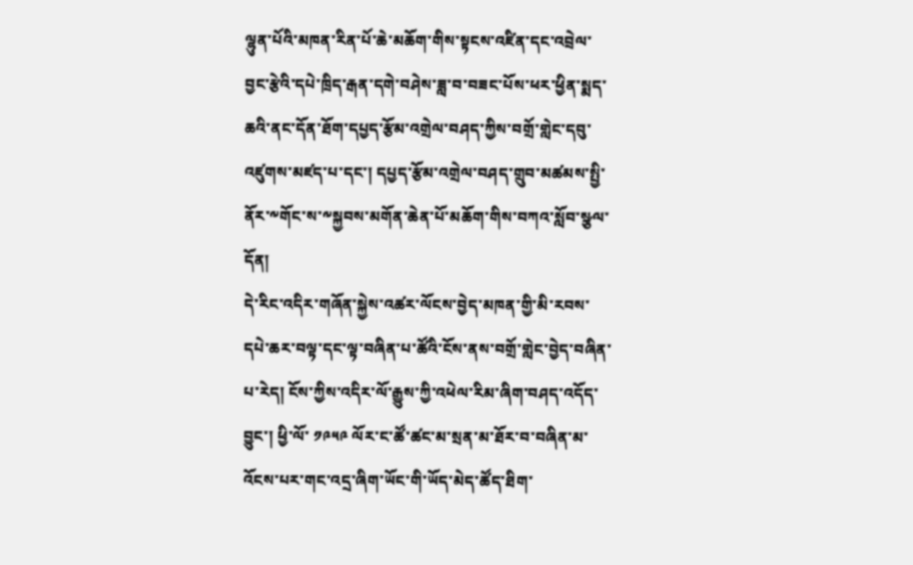ལྷུན་པོའི་མཁན་རིན་པོ་ཆེ་མཆོག་གིས་སྟངས་འཛིན་དང་འབྲེལ་བྱང་རྩེའི་དཔེ་ཁྲིད་རྒན་དགེ་བཤེས་ཟླ་བ་བཟང་པོས་ཕར་ཕྱིན་སྨད་ཆའི་ནང་དོན་ཐོག་དཔྱད་རྩོམ་འགྲེལ་བཤད་ཀྱིས་བགྲོ་གླེང་དབུ་འཛུགས་མཛད་པ་དང་། དཔྱད་རྩོམ་འགྲེལ་བཤད་གྲུབ་མཚམས་སྤྱི་ནོར་༸གོང་ས་༸སྐྱབས་མགོན་ཆེན་པོ་མཆོག་གིས་བཀའ་སློབ་སྩལ་དོན།
དེ་རིང་འདིར་གཞོན་སྐྱེས་འཚར་ལོངས་བྱེད་མཁན་གྱི་མི་རབས་དཔེ་ཆར་བལྟ་དང་ལྟ་བཞིན་པ་ཚོའི་ངོས་ནས་བགྲོ་གླེང་བྱེད་བཞིན་པ་རེད། ངོས་ཀྱིས་འདིར་ལོ་རྒྱུས་ཀྱི་འཕེལ་རིམ་ཞིག་བཤད་འདོད་བྱུང་། ཕྱི་ལོ་ ༡༩༥༩ ལོར་ང་ཚོ་ཚང་མ་སྲན་མ་ཐོར་བ་བཞིན་མ་འོངས་པར་གང་འདྲ་ཞིག་ཡོང་གི་ཡོད་མེད་ཚོད་ཐིག་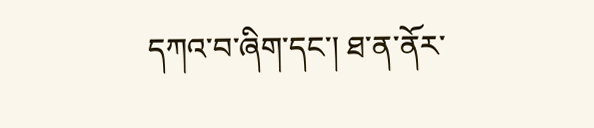དཀའ་བ་ཞིག་དང་། ཐ་ན་ནོར་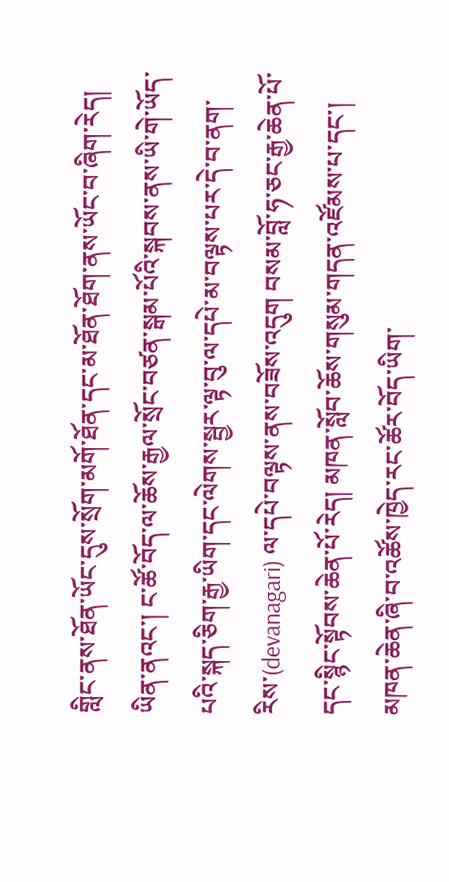གླིང་ནས་ཐོན་ཡོང་དུས་སྲོག་མགོ་ཐོན་དང་མ་ཐོན་ཐོག་ནས་ཡོང་བ་ཞིག་རེད།
ཡིན་ནའང་། ང་ཚོ་བོད་ལ་ཆོས་རྒྱལ་སྲོང་བཙན་སྒམ་པོའི་སྐབས་ནས་ཡི་གེ་ཡོད་པའི་སྐད་ཅིག་རྒྱ་ཡིག་དང་ལེགས་སྦྱར་ལྟ་བུ་ལ་དཔེ་མ་བལྟས་པར་དེ་བ་ནག་རིས་(devanagari) ལ་དཔེ་བལྟས་ནས་བཟོས་འདུག བསམ་བློ་ཧ་ཅང་རྒྱ་ཆེན་པོ་དང་སྙིང་སྟོབས་ཆེན་པོ་རེད། མཁན་སློབ་ཆོས་གསུམ་གདན་འཛོམས་པ་དང་། མཁན་ཆེན་ཞི་བ་འཚོས་ཁྱེད་རང་ཚོར་བོད་ཡིག་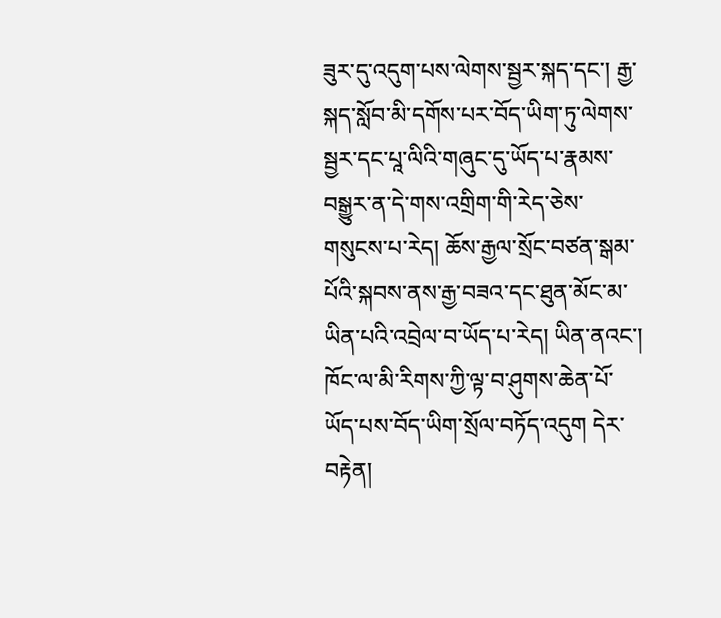ཟུར་དུ་འདུག་པས་ལེགས་སྦྱར་སྐད་དང་། རྒྱ་སྐད་སློབ་མི་དགོས་པར་བོད་ཡིག་ཏུ་ལེགས་སྦྱར་དང་པཱ་ལིའི་གཞུང་དུ་ཡོད་པ་རྣམས་བསྒྱུར་ན་དེ་གས་འགྲིག་གི་རེད་ཅེས་གསུངས་པ་རེད། ཆོས་རྒྱལ་སྲོང་བཙན་སྒམ་པོའི་སྐབས་ནས་རྒྱ་བཟའ་དང་ཐུན་མོང་མ་ཡིན་པའི་འབྲེལ་བ་ཡོད་པ་རེད། ཡིན་ནའང་། ཁོང་ལ་མི་རིགས་ཀྱི་ལྟ་བ་ཤུགས་ཆེན་པོ་ཡོད་པས་བོད་ཡིག་སྲོལ་བཏོད་འདུག དེར་བརྟེན།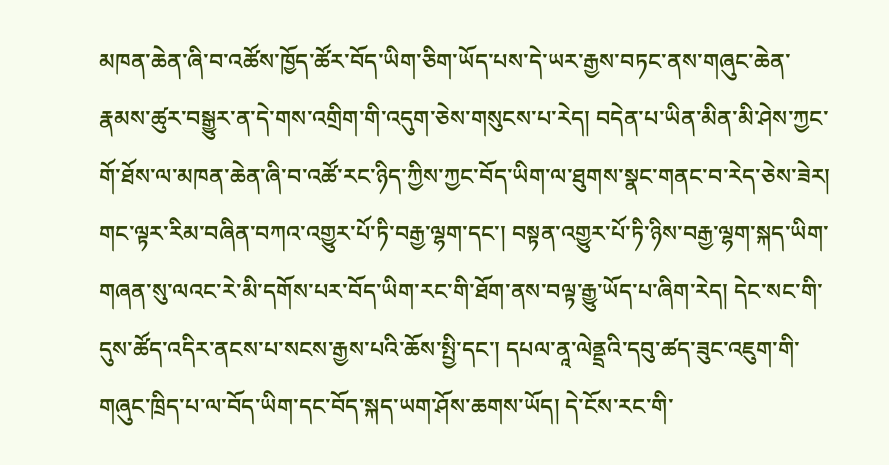མཁན་ཆེན་ཞི་བ་འཚོས་ཁྱོད་ཚོར་བོད་ཡིག་ཅིག་ཡོད་པས་དེ་ཡར་རྒྱས་བཏང་ནས་གཞུང་ཆེན་རྣམས་ཚུར་བསྒྱུར་ན་དེ་གས་འགྲིག་གི་འདུག་ཅེས་གསུངས་པ་རེད། བདེན་པ་ཡིན་མིན་མི་ཤེས་ཀྱང་གོ་ཐོས་ལ་མཁན་ཆེན་ཞི་བ་འཚོ་རང་ཉིད་ཀྱིས་ཀྱང་བོད་ཡིག་ལ་ཐུགས་སྣང་གནང་བ་རེད་ཅེས་ཟེར། གང་ལྟར་རིམ་བཞིན་བཀའ་འགྱུར་པོ་ཏི་བརྒྱ་ལྷག་དང་། བསྟན་འགྱུར་པོ་ཏི་ཉིས་བརྒྱ་ལྷག་སྐད་ཡིག་གཞན་སུ་ལའང་རེ་མི་དགོས་པར་བོད་ཡིག་རང་གི་ཐོག་ནས་བལྟ་རྒྱུ་ཡོད་པ་ཞིག་རེད། དེང་སང་གི་དུས་ཚོད་འདིར་ནངས་པ་སངས་རྒྱས་པའི་ཆོས་སྤྱི་དང་། དཔལ་ནཱ་ལེནྡྲའི་དབུ་ཚད་ཟུང་འཇུག་གི་གཞུང་ཁྲིད་པ་ལ་བོད་ཡིག་དང་བོད་སྐད་ཡག་ཤོས་ཆགས་ཡོད། དེ་ངོས་རང་གི་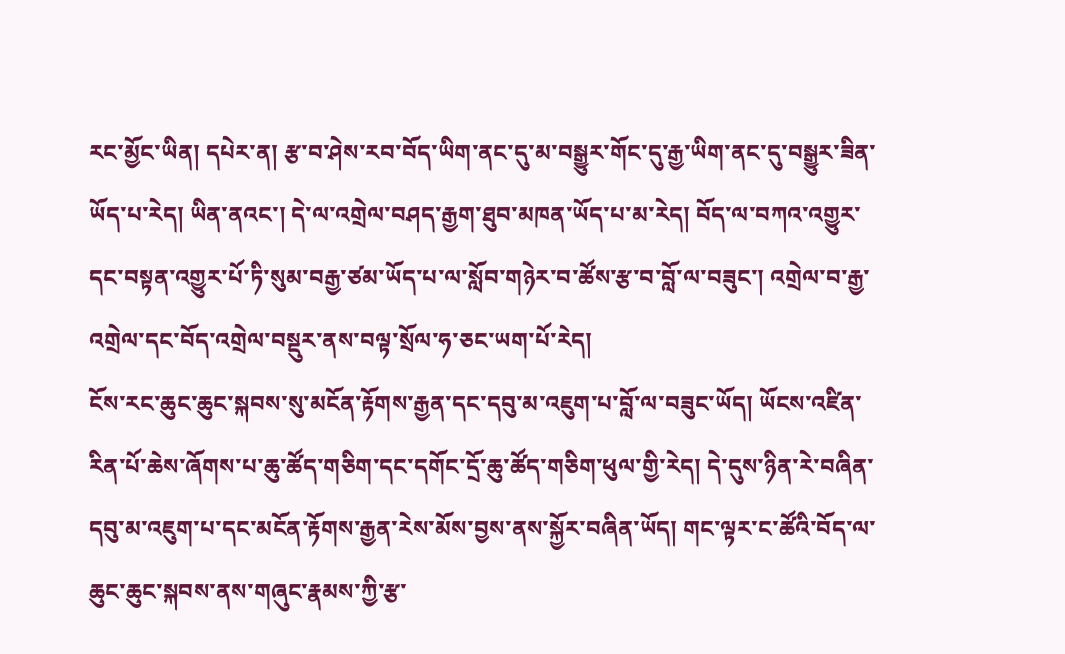རང་མྱོང་ཡིན། དཔེར་ན། རྩ་བ་ཤེས་རབ་བོད་ཡིག་ནང་དུ་མ་བསྒྱུར་གོང་དུ་རྒྱ་ཡིག་ནང་དུ་བསྒྱུར་ཟིན་ཡོད་པ་རེད། ཡིན་ནའང་། དེ་ལ་འགྲེལ་བཤད་རྒྱག་ཐུབ་མཁན་ཡོད་པ་མ་རེད། བོད་ལ་བཀའ་འགྱུར་དང་བསྟན་འགྱུར་པོ་ཏི་སུམ་བརྒྱ་ཙམ་ཡོད་པ་ལ་སློབ་གཉེར་བ་ཚོས་རྩ་བ་བློ་ལ་བཟུང་། འགྲེལ་བ་རྒྱ་འགྲེལ་དང་བོད་འགྲེལ་བསྡུར་ནས་བལྟ་སྲོལ་ཧ་ཅང་ཡག་པོ་རེད།
ངོས་རང་ཆུང་ཆུང་སྐབས་སུ་མངོན་རྟོགས་རྒྱན་དང་དབུ་མ་འཇུག་པ་བློ་ལ་བཟུང་ཡོད། ཡོངས་འཛིན་རིན་པོ་ཆེས་ཞོགས་པ་ཆུ་ཚོད་གཅིག་དང་དགོང་དྲོ་ཆུ་ཚོད་གཅིག་ཕུལ་གྱི་རེད། དེ་དུས་ཉིན་རེ་བཞིན་དབུ་མ་འཇུག་པ་དང་མངོན་རྟོགས་རྒྱན་རེས་མོས་བྱས་ནས་སྐྱོར་བཞིན་ཡོད། གང་ལྟར་ང་ཚོའི་བོད་ལ་ཆུང་ཆུང་སྐབས་ནས་གཞུང་རྣམས་ཀྱི་རྩ་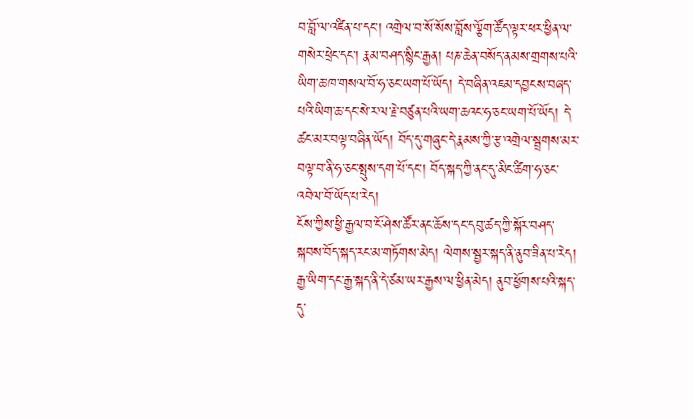བ་བློ་ལ་འཛིན་པ་དང་། འགྲེལ་བ་སོ་སོས་བློས་ལྕོག་ཚོད་ལྟར་ཕར་ཕྱིན་ལ་གསེར་ཕྲེང་དང་། རྣམ་བཤད་སྙིང་རྒྱན། པཎ་ཆེན་བསོད་ནམས་གྲགས་པའི་ཡིག་ཆ་ཁ་གསལ་བོ་ཧ་ཅང་ཡག་པོ་ཡོད། དེ་བཞིན་འཇམ་དབྱངས་བཞད་པའི་ཡིག་ཆ་དང་སེ་ར་ལ་རྗེ་བཙུན་པའི་ཡག་ཆའང་ཧ་ཅང་ཡག་པོ་ཡོད། དེ་ཚང་མར་བལྟ་བཞིན་ཡོད། བོད་དུ་གཞུང་དེ་རྣམས་ཀྱི་རྩ་འགྲེལ་སྦྲགས་མར་བལྟ་བ་ནི་ཧ་ཅང་སྤུས་དག་པོ་དང་། བོད་སྐད་ཀྱི་ནང་དུ་མིང་ཚིག་ཧ་ཅང་འབེལ་བོ་ཡོད་པ་རེད།
ངོས་ཀྱིས་ཕྱི་རྒྱལ་བ་ངོ་ཤེས་ཚོར་ནང་ཆོས་དང་དབུ་ཚད་ཀྱི་སྐོར་བཤད་སྐབས་བོད་སྐད་རང་མ་གཏོགས་མེད། ལེགས་སྦྱར་སྐད་ནི་ནུབ་ཟིན་པ་རེད། རྒྱ་ཡིག་དང་རྒྱ་སྐད་ནི་དེ་ཙམ་ཡར་རྒྱས་ལ་ཕྱིན་མེད། ནུབ་ཕྱོགས་པའི་སྐད་དུ་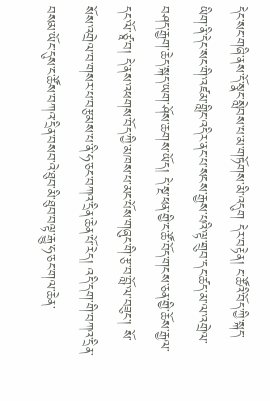དེང་སང་གཞི་ནས་དོ་སྣང་སླེབས་པ་མ་གཏོགས་མི་འདུག དེར་བརྟེན། ང་ཚོའི་བོད་ཀྱི་སྐད་ཡིག་ནི་དེང་སང་གི་འཛམ་གླིང་འདིར་ནང་པ་སངས་རྒྱས་པའི་ལྟ་གྲུབ་དང་ཚད་མ་ལ་འགྲེལ་བཤད་རྒྱག་ཆེད་སྐད་ཡག་ཤོས་ཆགས་ཡོད། དེ་སྔ་ཕན་གྱི་ང་ཚོ་བོད་གངས་ཅན་གྱི་ཆོས་རྒྱལ་དང་ལོ་ཙཱ་བ། དེ་ནས་འཕགས་བོད་ཀྱི་མཁས་པ་མང་པོས་གཞུང་གི་རྩ་བ་བློ་ལ་བཟུང་། སོ་སོས་འགྲེལ་བ་གསར་པ་བརྩམས་པ་ནི་ཧ་ཅང་བཀའ་དྲིན་ཆེན་པོ་རེད། འདི་དག་གི་བཀའ་དྲིན་བསམ་ཡོང་དུས་ང་ཚོས་བཀའ་དྲིན་བསབ་འེ་ཐུབ་མི་ཐུབ་བལྟ་རྒྱུ་ཧ་ཅང་གལ་ཆེན་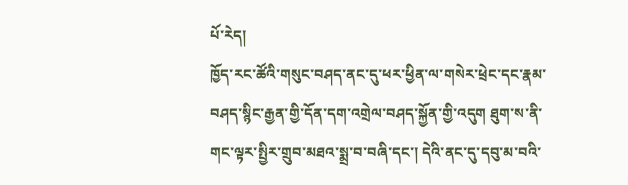པོ་རེད།
ཁྱོད་རང་ཚོའི་གསུང་བཤད་ནང་དུ་ཕར་ཕྱིན་ལ་གསེར་ཕྲེང་དང་རྣམ་བཤད་སྙིང་རྒྱན་གྱི་དོན་དག་འགྲེལ་བཤད་སྐྱོན་གྱི་འདུག ཐུག་ས་ནི་གང་ལྟར་སྤྱིར་གྲུབ་མཐའ་སྨྲ་བ་བཞི་དང་། དེའི་ནང་དུ་དབུ་མ་བའི་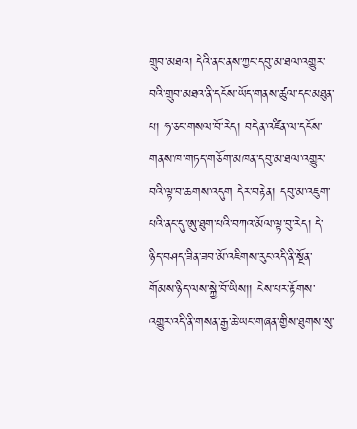གྲུབ་མཐའ། དེའི་ནང་ནས་ཀྱང་དབུ་མ་ཐལ་འགྱུར་བའི་གྲུབ་མཐའ་ནི་དངོས་ཡོད་གནས་ཚུལ་དང་མཐུན་པ། ཧ་ཅང་གསལ་བོ་རེད། བདེན་འཛིན་ལ་དངོས་གནས་ཁ་གཏད་གཅོག་མཁན་དབུ་མ་ཐལ་འགྱུར་བའི་ལྟ་བ་ཆགས་འདུག དེར་བརྟེན། དབུ་མ་འཇུག་པའི་ནང་དུ་ཨུ་ཐུག་པའི་བཀའ་མོལ་ལྟ་བུ་རེད། དེ་ཉིད་བཤད་ཟིན་ཟབ་མོ་འཇིགས་རུང་འདི་ནི་སྔོན་གོམས་ཉིད་ལས་སྐྱེ་བོ་ཡིས།། ངེས་པར་རྟོགས་འགྱུར་འདི་ནི་གསན་རྒྱ་ཆེ་ཡང་གཞན་གྱིས་ཐུགས་སུ་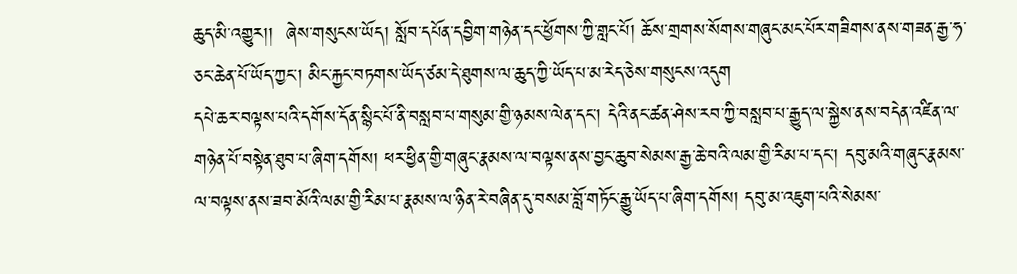ཆུད་མི་འགྱུར།།  ཞེས་གསུངས་ཡོད། སློབ་དཔོན་དབྱིག་གཉེན་དང་ཕྱོགས་ཀྱི་གླང་པོ། ཆོས་གྲགས་སོགས་གཞུང་མང་པོར་གཟིགས་ནས་གཟན་རྒྱ་ཧ་ཅང་ཆེན་པོ་ཡོད་ཀྱང་། མིང་རྐྱང་བཏགས་ཡོད་ཙམ་དེ་ཐུགས་ལ་ཆུད་ཀྱི་ཡོད་པ་མ་རེད་ཅེས་གསུངས་འདུག
དཔེ་ཆར་བལྟས་པའི་དགོས་དོན་སྙིང་པོ་ནི་བསླབ་པ་གསུམ་གྱི་ཉམས་ལེན་དང་། དེའི་ནང་ཚན་ཤེས་རབ་ཀྱི་བསླབ་པ་རྒྱུད་ལ་སྐྱེས་ནས་བདེན་འཛིན་ལ་གཉེན་པོ་བསྟེན་ཐུབ་པ་ཞིག་དགོས། ཕར་ཕྱིན་གྱི་གཞུང་རྣམས་ལ་བལྟས་ནས་བྱང་ཆུབ་སེམས་རྒྱ་ཆེ་བའི་ལམ་གྱི་རིམ་པ་དང་། དབུ་མའི་གཞུང་རྣམས་ལ་བལྟས་ནས་ཟབ་མོའི་ལམ་གྱི་རིམ་པ་རྣམས་ལ་ཉིན་རེ་བཞིན་དུ་བསམ་བློ་གཏོང་རྒྱུ་ཡོད་པ་ཞིག་དགོས། དབུ་མ་འཇུག་པའི་སེམས་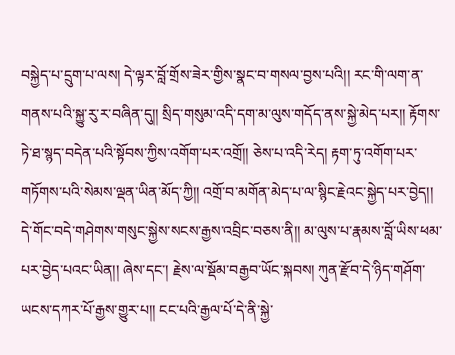བསྐྱེད་པ་དྲུག་པ་ལས། དེ་ལྟར་བློ་གྲོས་ཟེར་གྱིས་སྣང་བ་གསལ་བྱས་པའི།། རང་གི་ལག་ན་གནས་པའི་སྐྱུ་རུ་ར་བཞིན་དུ།། སྲིད་གསུམ་འདི་དག་མ་ལུས་གདོད་ནས་སྐྱེ་མེད་པར།། རྟོགས་ཏེ་ཐ་སྙད་བདེན་པའི་སྟོབས་ཀྱིས་འགོག་པར་འགྲོ།། ཅེས་པ་འདི་རེད། རྟག་ཏུ་འགོག་པར་གཏོགས་པའི་སེམས་ལྡན་ཡིན་མོད་ཀྱི།། འགྲོ་བ་མགོན་མེད་པ་ལ་སྙིང་རྗེའང་སྐྱེད་པར་བྱེད།། དེ་གོང་བདེ་གཤེགས་གསུང་སྐྱེས་སངས་རྒྱས་འབྲིང་བཅས་ནི།། མ་ལུས་པ་རྣམས་བློ་ཡིས་ཕམ་པར་བྱེད་པའང་ཡིན།། ཞེས་དང་། རྗེས་ལ་སྡོམ་བརྒྱབ་ཡོང་སྐབས། ཀུན་རྫོབ་དེ་ཉིད་གཤོག་ཡངས་དཀར་པོ་རྒྱས་གྱུར་པ།། ངང་པའི་རྒྱལ་པོ་དེ་ནི་སྐྱེ་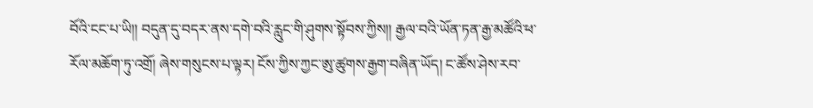བོའི་ངང་པ་ཡི།། བདུན་དུ་བདར་ནས་དགེ་བའི་རླུང་གི་ཤུགས་སྟོབས་ཀྱིས།། རྒྱལ་བའི་ཡོན་ཏན་རྒྱ་མཚོའི་ཕ་རོལ་མཆོག་ཏུ་འགྲོ། ཞེས་གསུངས་པ་ལྟར། ངོས་ཀྱིས་ཀྱང་ཨུ་ཚུགས་རྒྱག་བཞིན་ཡོད། ང་ཚོས་ཤེས་རབ་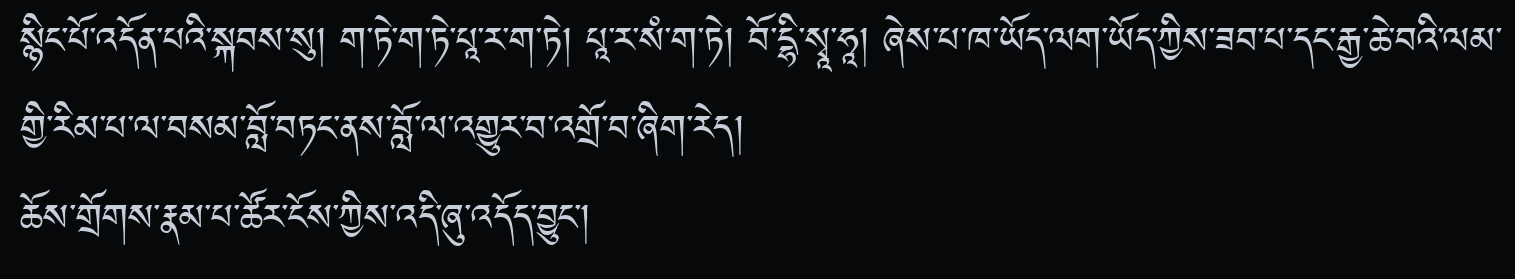སྙིང་པོ་འདོན་པའི་སྐབས་སུ། ག་ཏེ་ག་ཏེ་པཱ་ར་ག་ཏེ། པཱ་ར་སཾ་ག་ཏེ། བོ་དྷི་སྭཱ་ཧཱ། ཞེས་པ་ཁ་ཡོད་ལག་ཡོད་ཀྱིས་ཟབ་པ་དང་རྒྱ་ཆེ་བའི་ལམ་གྱི་རིམ་པ་ལ་བསམ་བློ་བཏང་ནས་བློ་ལ་འགྱུར་བ་འགྲོ་བ་ཞིག་རེད།
ཆོས་གྲོགས་རྣམ་པ་ཚོར་ངོས་ཀྱིས་འདི་ཞུ་འདོད་བྱུང་།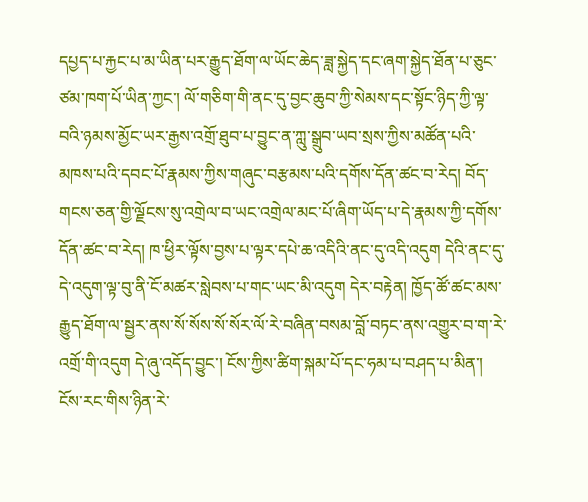དཔྱད་པ་རྐྱང་པ་མ་ཡིན་པར་རྒྱུད་ཐོག་ལ་ཡོང་ཆེད་ཟླ་སྐྱེད་དང་ཞག་སྐྱེད་ཐོན་པ་ཅུང་ཙམ་ཁག་པོ་ཡིན་ཀྱང་། ལོ་གཅིག་གི་ནང་དུ་བྱང་ཆུབ་ཀྱི་སེམས་དང་སྟོང་ཉིད་ཀྱི་ལྟ་བའི་ཉམས་མྱོང་ཡར་རྒྱས་འགྲོ་ཐུབ་པ་བྱུང་ན་ཀླུ་སྒྲུབ་ཡབ་སྲས་ཀྱིས་མཚོན་པའི་མཁས་པའི་དབང་པོ་རྣམས་ཀྱིས་གཞུང་བརྩམས་པའི་དགོས་དོན་ཚང་བ་རེད། བོད་གངས་ཅན་གྱི་ལྗོངས་སུ་འགྲེལ་བ་ཡང་འགྲེལ་མང་པོ་ཞིག་ཡོད་པ་དེ་རྣམས་ཀྱི་དགོས་དོན་ཚང་བ་རེད། ཁ་ཕྱིར་ལྟོས་བྱས་པ་ལྟར་དཔེ་ཆ་འདིའི་ནང་དུ་འདི་འདུག དེའི་ནང་དུ་དེ་འདུག་ལྟ་བུ་ནི་ངོ་མཚར་སླེབས་པ་གང་ཡང་མི་འདུག དེར་བརྟེན། ཁྱོད་ཚོ་ཚང་མས་རྒྱུད་ཐོག་ལ་སྦྱར་ནས་སོ་སོས་སོ་སོར་ལོ་རེ་བཞིན་བསམ་བློ་བཏང་ནས་འགྱུར་བ་ག་རེ་འགྲོ་གི་འདུག དེ་ཞུ་འདོད་བྱུང་། ངོས་ཀྱིས་ཚིག་སྐམ་པོ་དང་ཧམ་པ་བཤད་པ་མིན་། ངོས་རང་གིས་ཉིན་རེ་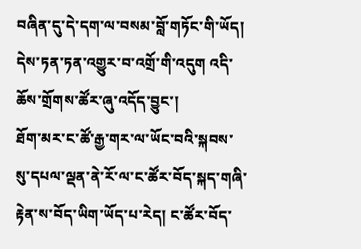བཞིན་དུ་དེ་དག་ལ་བསམ་བློ་གཏོང་གི་ཡོད། དེས་ཏན་ཏན་འགྱུར་བ་འགྲོ་གི་འདུག འདི་ཆོས་གྲོགས་ཚོར་ཞུ་འདོད་བྱུང་།
ཐོག་མར་ང་ཚོ་རྒྱ་གར་ལ་ཡོང་བའི་སྐབས་སུ་དཔལ་ལྡན་ནེ་རོ་ལ་ང་ཚོར་བོད་སྐད་གཞི་རྟེན་ས་བོད་ཡིག་ཡོད་པ་རེད། ང་ཚོར་བོད་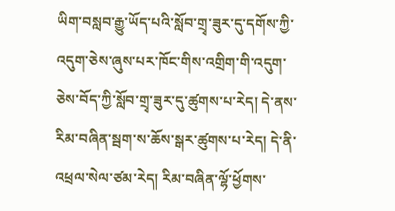ཡིག་བསླབ་རྒྱུ་ཡོད་པའི་སློབ་གྲྭ་ཟུར་དུ་དགོས་ཀྱི་འདུག་ཅེས་ཞུས་པར་ཁོང་གིས་འགྲིག་གི་འདུག་ཅེས་བོད་ཀྱི་སློབ་གྲྭ་ཟུར་དུ་ཚུགས་པ་རེད། དེ་ནས་རིམ་བཞིན་སྦག་ས་ཆོས་སྒར་ཚུགས་པ་རེད། དེ་ནི་འཕྲལ་སེལ་ཙམ་རེད། རིམ་བཞིན་ལྷོ་ཕྱོགས་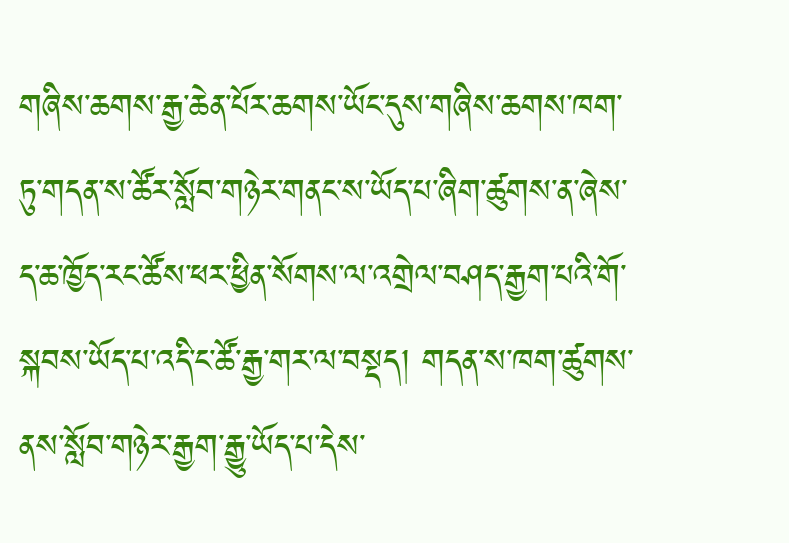གཞིས་ཆགས་རྒྱ་ཆེན་པོར་ཆགས་ཡོང་དུས་གཞིས་ཆགས་ཁག་ཏུ་གདན་ས་ཚོར་སློབ་གཉེར་གནང་ས་ཡོད་པ་ཞིག་ཚུགས་ན་ཞེས་ད་ཆ་ཁྱོད་རང་ཚོས་ཕར་ཕྱིན་སོགས་ལ་འགྲེལ་བཤད་རྒྱག་པའི་གོ་སྐབས་ཡོད་པ་འདི་ང་ཚོ་རྒྱ་གར་ལ་བསྡད། གདན་ས་ཁག་ཚུགས་ནས་སློབ་གཉེར་རྒྱག་རྒྱུ་ཡོད་པ་དེས་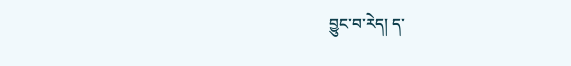བྱུང་བ་རེད། ད་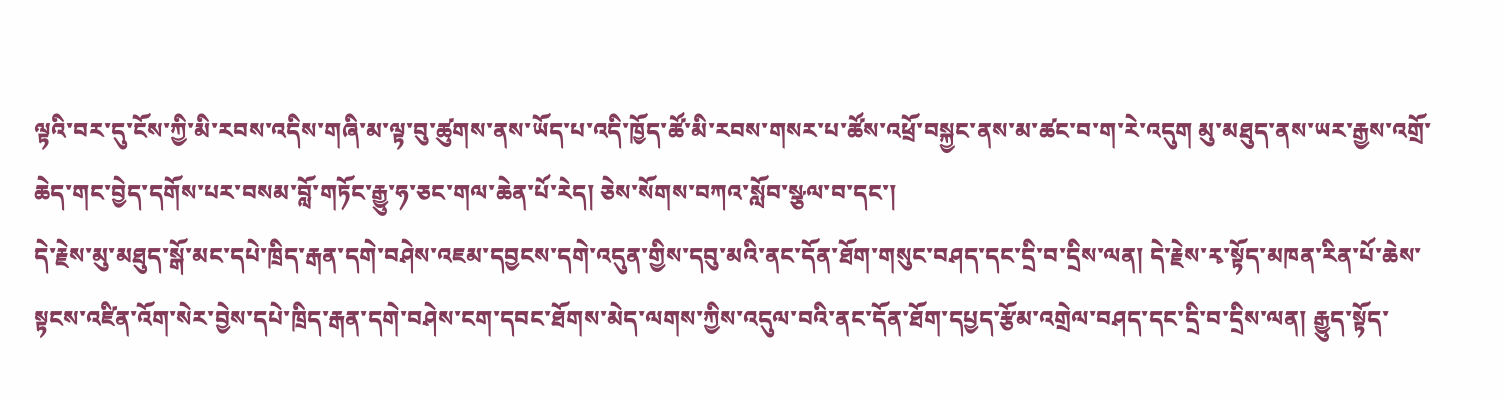ལྟའི་བར་དུ་ངོས་ཀྱི་མི་རབས་འདིས་གཞི་མ་ལྟ་བུ་ཚུགས་ནས་ཡོད་པ་འདི་ཁྱོད་ཚོ་མི་རབས་གསར་པ་ཚོས་འཕྲོ་བསྐྱང་ནས་མ་ཚང་བ་ག་རེ་འདུག མུ་མཐུད་ནས་ཡར་རྒྱས་འགྲོ་ཆེད་གང་བྱེད་དགོས་པར་བསམ་བློ་གཏོང་རྒྱུ་ཧ་ཅང་གལ་ཆེན་པོ་རེད། ཅེས་སོགས་བཀའ་སློབ་སྩལ་བ་དང་།
དེ་རྗེས་མུ་མཐུད་སྒོ་མང་དཔེ་ཁྲིད་རྒན་དགེ་བཤེས་འཇམ་དབྱངས་དགེ་འདུན་གྱིས་དབུ་མའི་ནང་དོན་ཐོག་གསུང་བཤད་དང་དྲི་བ་དྲིས་ལན། དེ་རྗེས་རྭ་སྟོད་མཁན་རིན་པོ་ཆེས་སྟངས་འཛིན་འོག་སེར་བྱེས་དཔེ་ཁྲིད་རྒན་དགེ་བཤེས་ངག་དབང་ཐོགས་མེད་ལགས་ཀྱིས་འདུལ་བའི་ནང་དོན་ཐོག་དཔྱད་རྩོམ་འགྲེལ་བཤད་དང་དྲི་བ་དྲིས་ལན། རྒྱུད་སྟོད་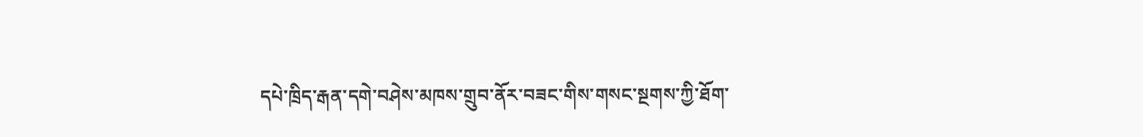དཔེ་ཁྲིད་རྒན་དགེ་བཤེས་མཁས་གྲུབ་ནོར་བཟང་གིས་གསང་སྔགས་ཀྱི་ཐོག་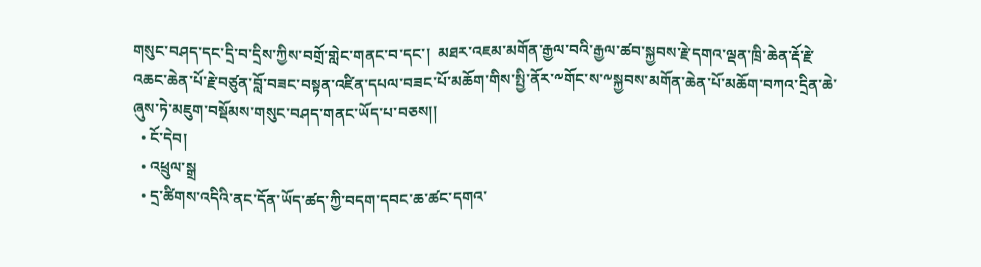གསུང་བཤད་དང་དྲི་བ་དྲིས་ཀྱིས་བགྲོ་གླེང་གནང་བ་དང་།  མཐར་འཇམ་མགོན་རྒྱལ་བའི་རྒྱལ་ཚབ་སྐྱབས་རྗེ་དགའ་ལྡན་ཁྲི་ཆེན་རྡོ་རྗེ་འཆང་ཆེན་པོ་རྗེ་བཙུན་བློ་བཟང་བསྟན་འཛིན་དཔལ་བཟང་པོ་མཆོག་གིས་སྤྱི་ནོར་༸གོང་ས་༸སྐྱབས་མགོན་ཆེན་པོ་མཆོག་བཀའ་དྲིན་ཆེ་ཞུས་ཏེ་མཇུག་བསྡོམས་གསུང་བཤད་གནང་ཡོད་པ་བཅས།།
  • ངོ་དེབ།
  • འཕྲུལ་སྒྲ
  • དྲ་ཚིགས་འདིའི་ནང་དོན་ཡོད་ཚད་ཀྱི་བདག་དབང་ཆ་ཚང་དགའ་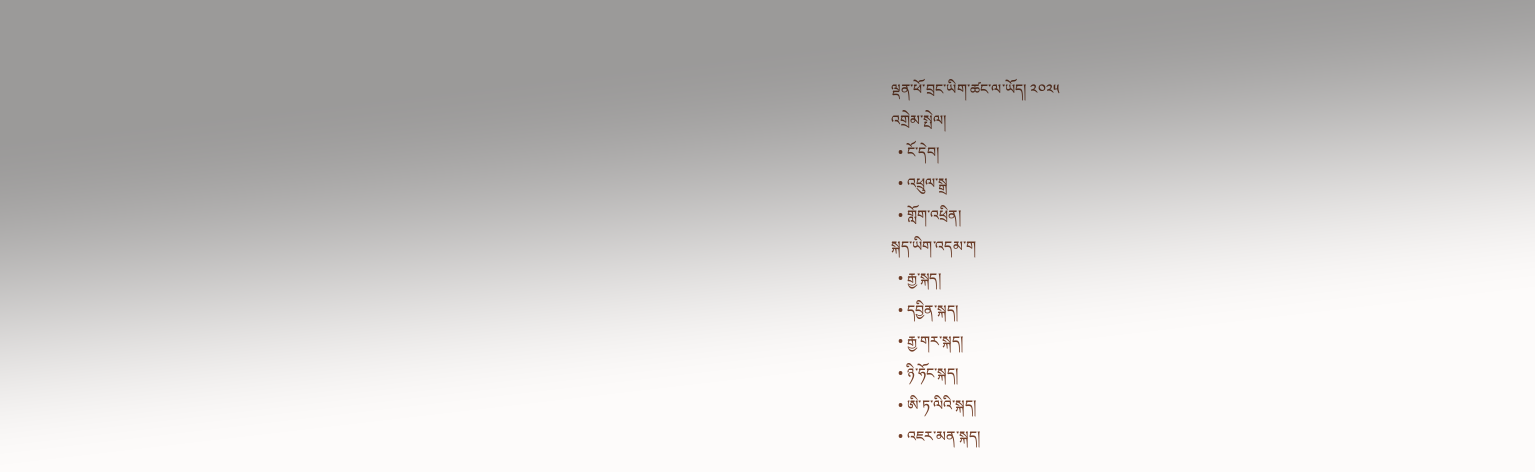ལྡན་ཕོ་བྲང་ཡིག་ཚང་ལ་ཡོད། ༢༠༢༥
འགྲེམ་སྤེལ།
  • ངོ་དེབ།
  • འཕྲུལ་སྒྲ
  • གློག་འཕྲིན།
སྐད་ཡིག་འདམ་ག
  • རྒྱ་སྐད།
  • དབྱིན་སྐད།
  • རྒྱ་གར་སྐད།
  • ཉི་ཧོང་སྐད།
  • ཨི་ཏ་ལིའི་སྐད།
  • འཇར་མན་སྐད།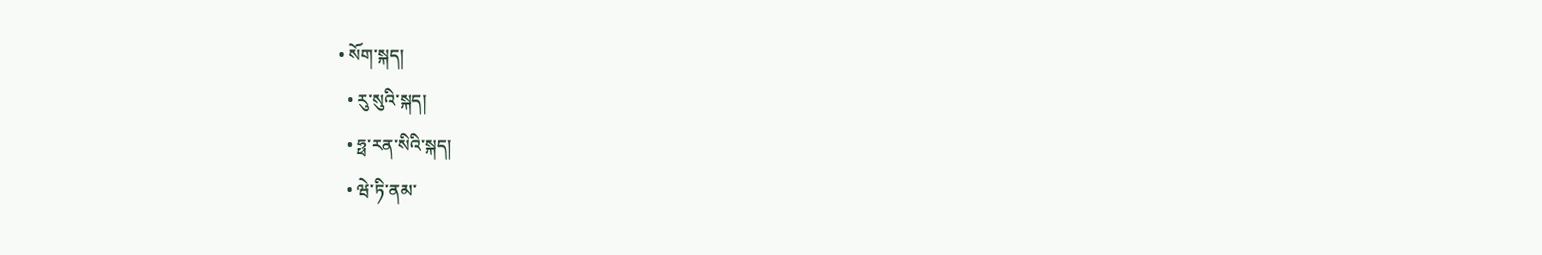• སོག་སྐད།
  • རུ་སུའི་སྐད།
  • ཧྥ་རན་སིའི་སྐད།
  • ཝེ་ཏི་ནམ་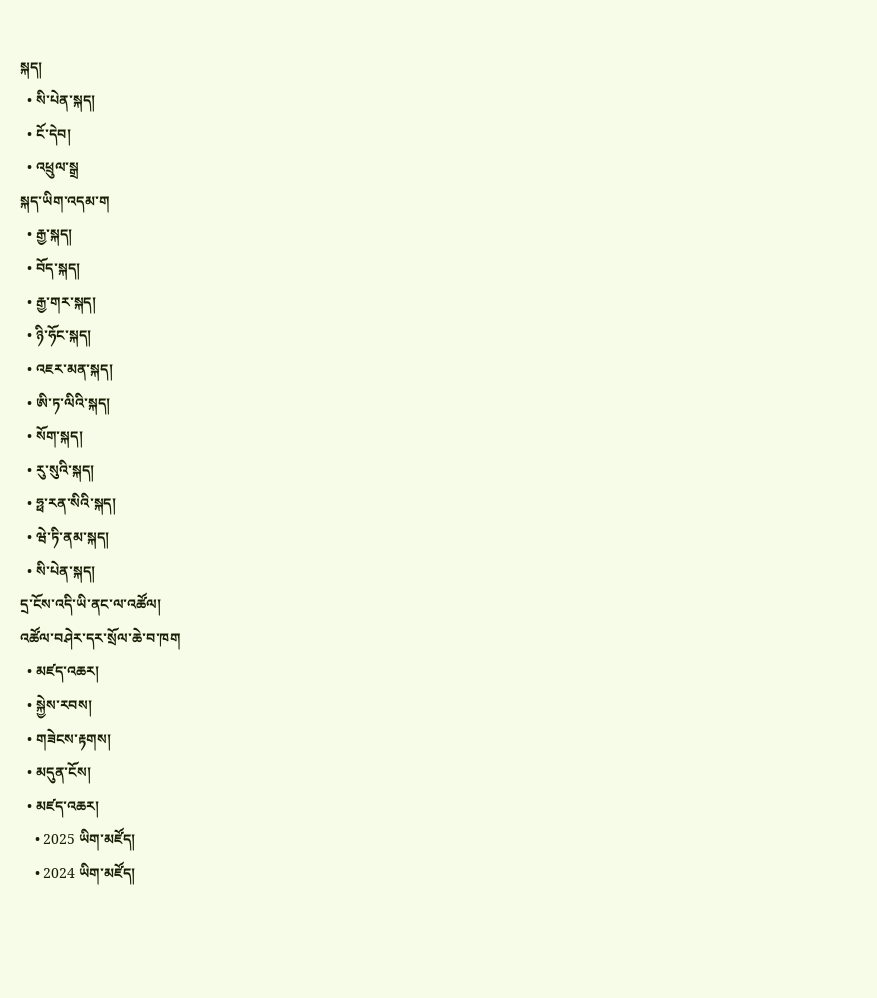སྐད།
  • སི་པེན་སྐད།
  • ངོ་དེབ།
  • འཕྲུལ་སྒྲ
སྐད་ཡིག་འདམ་ག
  • རྒྱ་སྐད།
  • བོད་སྐད།
  • རྒྱ་གར་སྐད།
  • ཉི་ཧོང་སྐད།
  • འཇར་མན་སྐད།
  • ཨི་ཏ་ལིའི་སྐད།
  • སོག་སྐད།
  • རུ་སུའི་སྐད།
  • ཧྥ་རན་སིའི་སྐད།
  • ཝེ་ཏི་ནམ་སྐད།
  • སི་པེན་སྐད།
དྲ་ངོས་འདི་ཡི་ནང་ལ་འཚོལ།
འཚོལ་བཤེར་དར་སྲོལ་ཆེ་བ་ཁག
  • མཛད་འཆར།
  • སྐྱེས་རབས།
  • གཟེངས་རྟགས།
  • མདུན་ངོས།
  • མཛད་འཆར།
    • 2025 ཡིག་མཛོད།
    • 2024 ཡིག་མཛོད།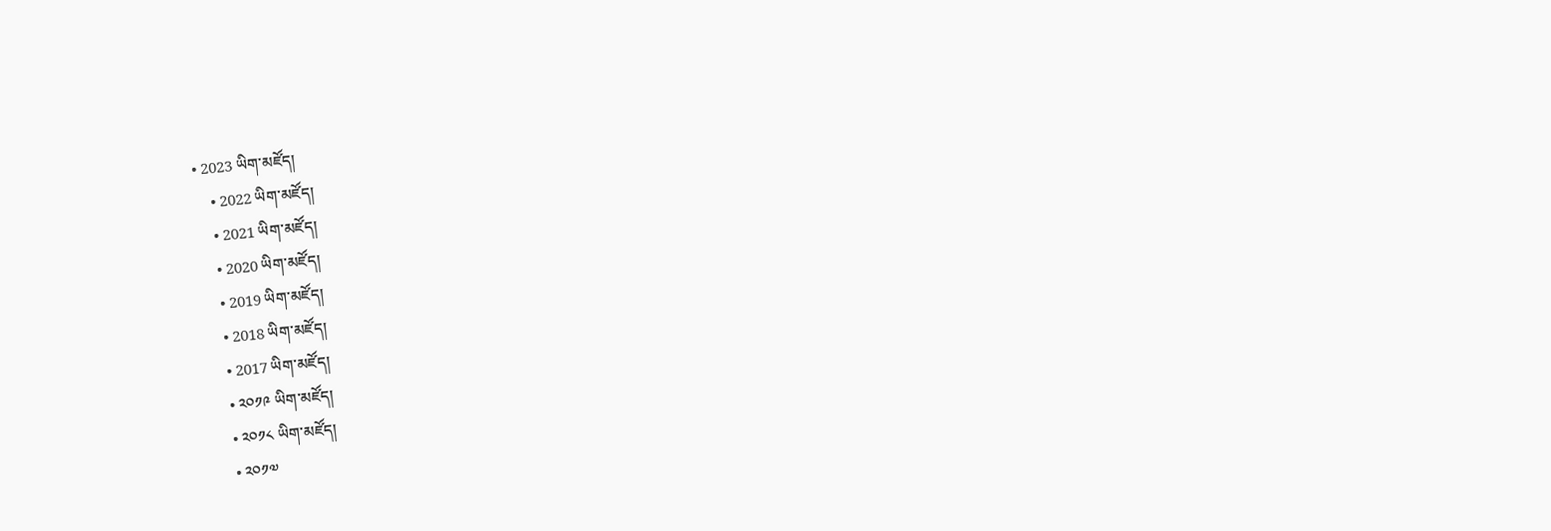• 2023 ཡིག་མཛོད།
    • 2022 ཡིག་མཛོད།
    • 2021 ཡིག་མཛོད།
    • 2020 ཡིག་མཛོད།
    • 2019 ཡིག་མཛོད།
    • 2018 ཡིག་མཛོད།
    • 2017 ཡིག་མཛོད།
    • ༢༠༡༩ ཡིག་མཛོད།
    • ༢༠༡༨ ཡིག་མཛོད།
    • ༢༠༡༧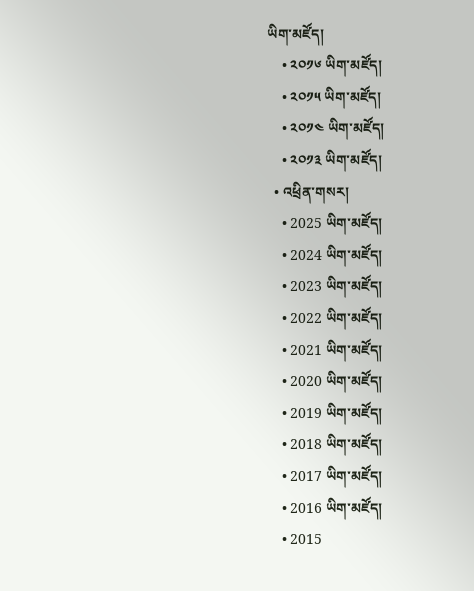ཡིག་མཛོད།
    • ༢༠༡༦ ཡིག་མཛོད།
    • ༢༠༡༥ ཡིག་མཛོད།
    • ༢༠༡༤ ཡིག་མཛོད།
    • ༢༠༡༣ ཡིག་མཛོད།
  • འཕྲིན་གསར།
    • 2025 ཡིག་མཛོད།
    • 2024 ཡིག་མཛོད།
    • 2023 ཡིག་མཛོད།
    • 2022 ཡིག་མཛོད།
    • 2021 ཡིག་མཛོད།
    • 2020 ཡིག་མཛོད།
    • 2019 ཡིག་མཛོད།
    • 2018 ཡིག་མཛོད།
    • 2017 ཡིག་མཛོད།
    • 2016 ཡིག་མཛོད།
    • 2015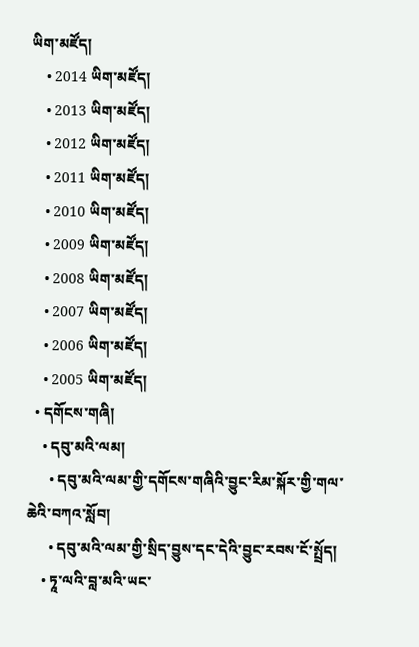ཡིག་མཛོད།
    • 2014 ཡིག་མཛོད།
    • 2013 ཡིག་མཛོད།
    • 2012 ཡིག་མཛོད།
    • 2011 ཡིག་མཛོད།
    • 2010 ཡིག་མཛོད།
    • 2009 ཡིག་མཛོད།
    • 2008 ཡིག་མཛོད།
    • 2007 ཡིག་མཛོད།
    • 2006 ཡིག་མཛོད།
    • 2005 ཡིག་མཛོད།
  • དགོངས་གཞི།
    • དབུ་མའི་ལམ།
      • དབུ་མའི་ལམ་གྱི་དགོངས་གཞིའི་བྱུང་རིམ་སྐོར་གྱི་གལ་ཆེའི་བཀའ་སློབ།
      • དབུ་མའི་ལམ་གྱི་སྲིད་བྱུས་དང་དེའི་བྱུང་རབས་ངོ་སྤྲོད།
    • ཏཱ་ལའི་བླ་མའི་ཡང་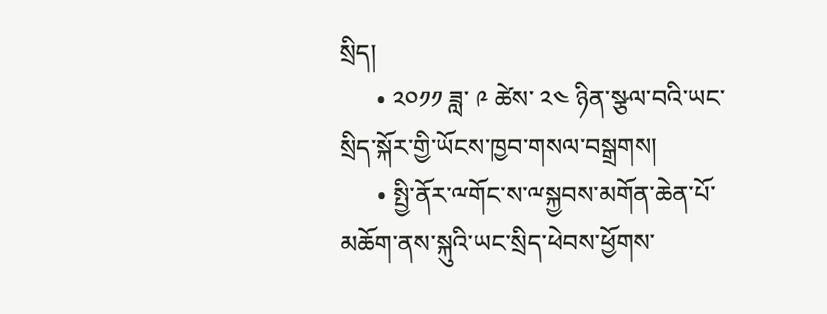སྲིད།
      • ༢༠༡༡ ཟླ་ ༩ ཚེས་ ༢༤ ཉིན་སྩལ་བའི་ཡང་སྲིད་སྐོར་གྱི་ཡོངས་ཁྱབ་གསལ་བསྒྲགས།
      • སྤྱི་ནོར་ྋགོང་ས་ྋསྐྱབས་མགོན་ཆེན་པོ་མཆོག་ནས་སྐུའི་ཡང་སྲིད་ཕེབས་ཕྱོགས་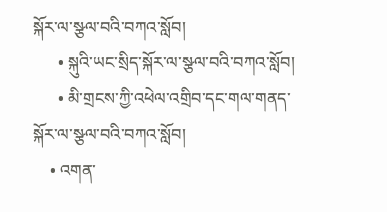སྐོར་ལ་སྩལ་བའི་བཀའ་སློབ།
      • སྐུའི་ཡང་སྲིད་སྐོར་ལ་སྩལ་བའི་བཀའ་སློབ།
      • མི་གྲངས་ཀྱི་འཕེལ་འགྲིབ་དང་གལ་གནད་སྐོར་ལ་སྩལ་བའི་བཀའ་སློབ།
    • འགན་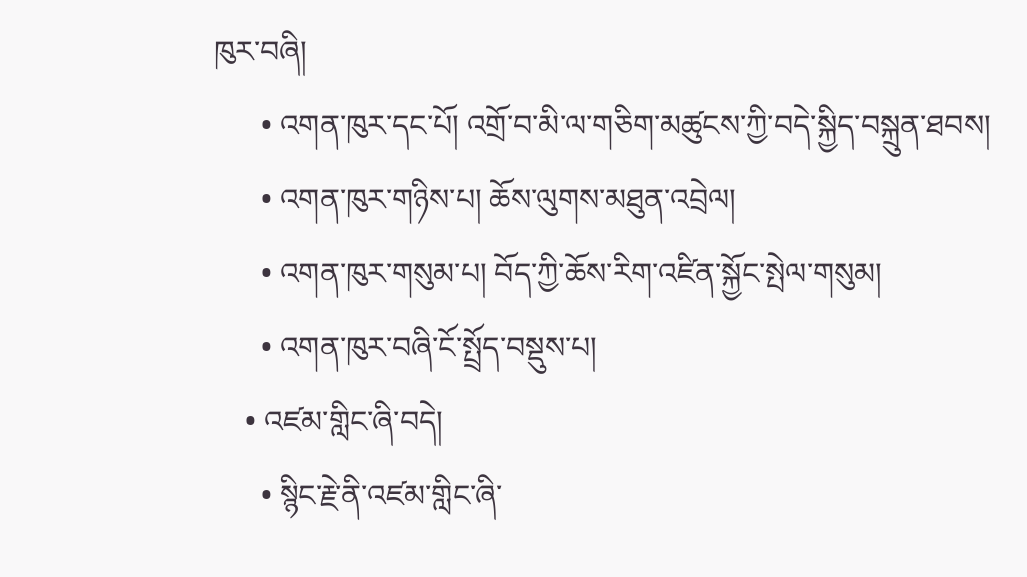ཁུར་བཞི།
      • འགན་ཁུར་དང་པོ། འགྲོ་བ་མི་ལ་གཅིག་མཚུངས་ཀྱི་བདེ་སྐྱིད་བསྐྲུན་ཐབས།
      • འགན་ཁུར་གཉིས་པ། ཆོས་ལུགས་མཐུན་འབྲེལ།
      • འགན་ཁུར་གསུམ་པ། བོད་ཀྱི་ཆོས་རིག་འཛིན་སྐྱོང་སྤེལ་གསུམ།
      • འགན་ཁུར་བཞི་ངོ་སྤྲོད་བསྡུས་པ།
    • འཛམ་གླིང་ཞི་བདེ།
      • སྙིང་རྗེ་ནི་འཛམ་གླིང་ཞི་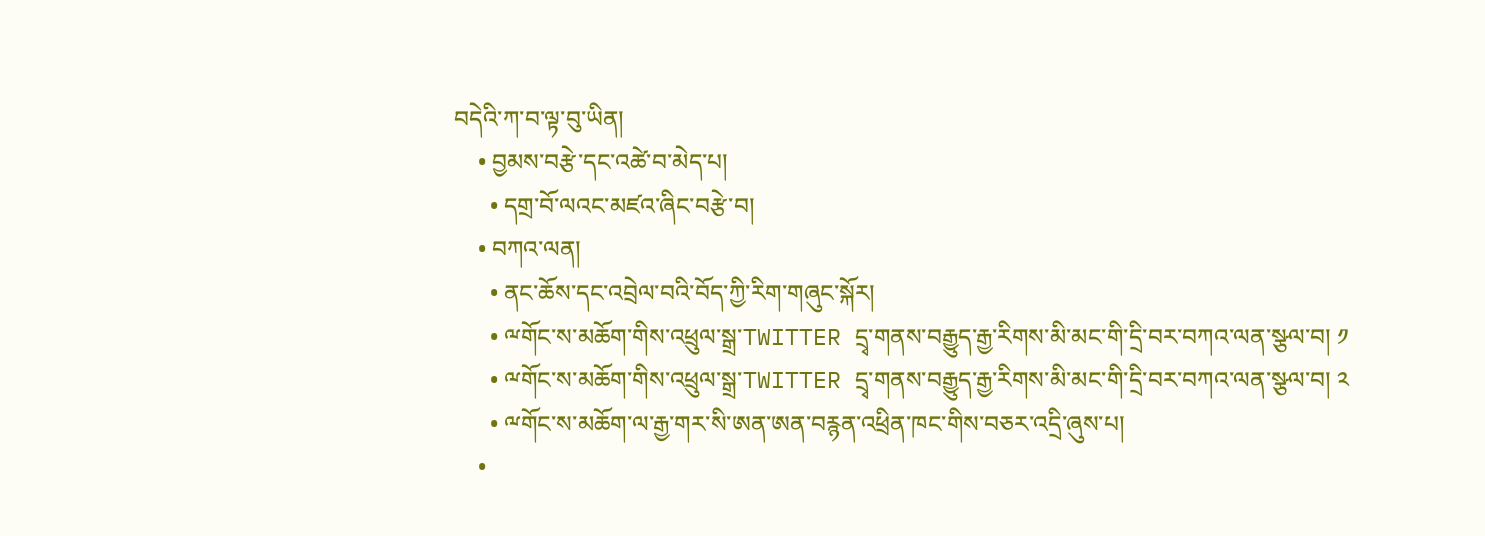བདེའི་ཀ་བ་ལྟ་བུ་ཡིན།
    • བྱམས་བརྩེ་དང་འཚེ་བ་མེད་པ།
      • དགྲ་བོ་ལའང་མཛའ་ཞིང་བརྩེ་བ།
    • བཀའ་ལན།
      • ནང་ཆོས་དང་འབྲེལ་བའི་བོད་ཀྱི་རིག་གཞུང་སྐོར།
      • ྋགོང་ས་མཆོག་གིས་འཕྲུལ་སྒྲ་TWITTER དྲྭ་གནས་བརྒྱུད་རྒྱ་རིགས་མི་མང་གི་དྲི་བར་བཀའ་ལན་སྩལ་བ། ༡
      • ྋགོང་ས་མཆོག་གིས་འཕྲུལ་སྒྲ་TWITTER དྲྭ་གནས་བརྒྱུད་རྒྱ་རིགས་མི་མང་གི་དྲི་བར་བཀའ་ལན་སྩལ་བ། ༢
      • ྋགོང་ས་མཆོག་ལ་རྒྱ་གར་སི་ཨན་ཨན་བརྙན་འཕྲིན་ཁང་གིས་བཅར་འདྲི་ཞུས་པ།
    •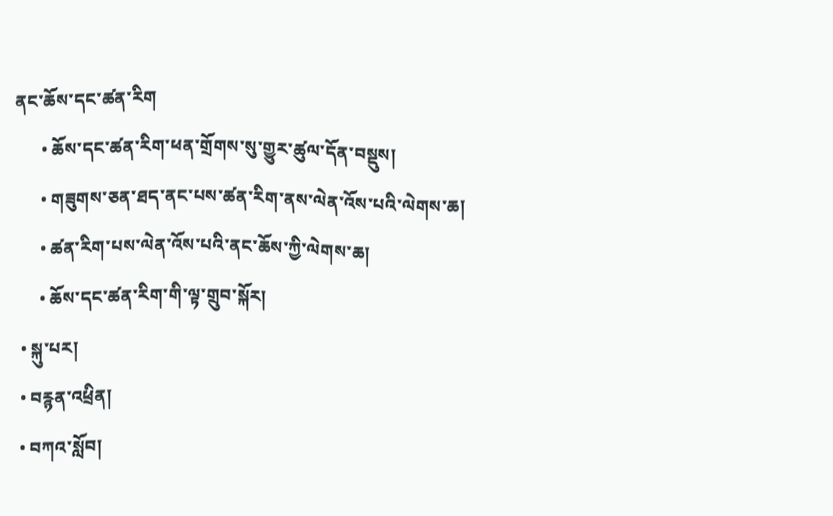ནང་ཆོས་དང་ཚན་རིག
      • ཆོས་དང་ཚན་རིག་ཕན་གྲོགས་སུ་གྱུར་ཚུལ་དོན་བསྡུས།
      • གཟུགས་ཅན་ཐད་ནང་པས་ཚན་རིག་ནས་ལེན་འོས་པའི་ལེགས་ཆ།
      • ཚན་རིག་པས་ལེན་འོས་པའི་ནང་ཆོས་ཀྱི་ལེགས་ཆ།
      • ཆོས་དང་ཚན་རིག་གི་ལྟ་གྲུབ་སྐོར།
  • སྐུ་པར།
  • བརྙན་འཕྲིན།
  • བཀའ་སློབ།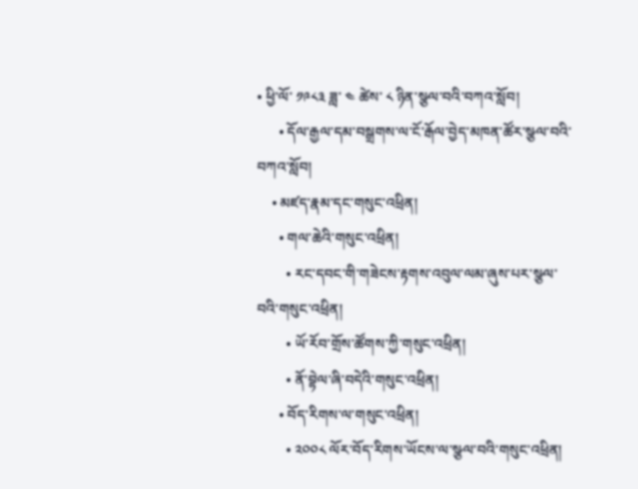• ཕྱི་ལོ་ ༡༩༨༣ ཟླ་ ༤ ཚེས་ ༨ ཉིན་སྩལ་བའི་བཀའ་སློབ།
      • དོལ་རྒྱལ་དམ་བསྒྲགས་ལ་ངོ་རྒོལ་བྱེད་མཁན་ཚོར་སྩལ་བའི་བཀའ་སློབ།
    • མཛད་རྣམ་དང་གསུང་འཕྲིན།
      • གལ་ཆེའི་གསུང་འཕྲིན།
        • རང་དབང་གི་གཟེངས་རྟགས་འབུལ་ལམ་ཞུས་པར་སྩལ་བའི་གསུང་འཕྲིན།
        • ཡོ་རོབ་གྲོས་ཚོགས་ཀྱི་གསུང་འཕྲིན།
        • ནོ་བྷེལ་ཞི་བདེའི་གསུང་འཕྲིན།
      • བོད་རིགས་ལ་གསུང་འཕྲིན།
        • ༢༠༠༨ ལོར་བོད་རིགས་ཡོངས་ལ་སྩལ་བའི་གསུང་འཕྲིན།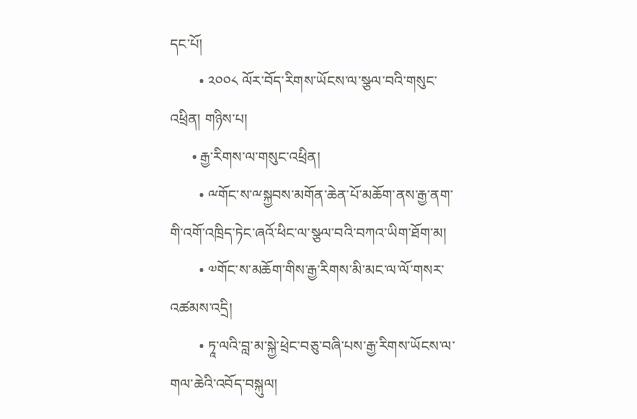དང་པོ།
        • ༢༠༠༨ ལོར་བོད་རིགས་ཡོངས་ལ་སྩལ་བའི་གསུང་འཕྲིན། གཉིས་པ།
      • རྒྱ་རིགས་ལ་གསུང་འཕྲིན།
        • ྋགོང་ས་ྋསྐྱབས་མགོན་ཆེན་པོ་མཆོག་ནས་རྒྱ་ནག་གི་འགོ་འཁྲིད་ཏེང་ཞའོ་ཕིང་ལ་སྩལ་བའི་བཀའ་ཡིག་ཐོག་མ།
        • ༧གོང་ས་མཆོག་གིས་རྒྱ་རིགས་མི་མང་ལ་ལོ་གསར་འཚམས་འདྲི།
        • ཏཱ་ལའི་བླ་མ་སྐྱེ་ཕྲེང་བཅུ་བཞི་པས་རྒྱ་རིགས་ཡོངས་ལ་གལ་ཆེའི་འབོད་བསྐུལ།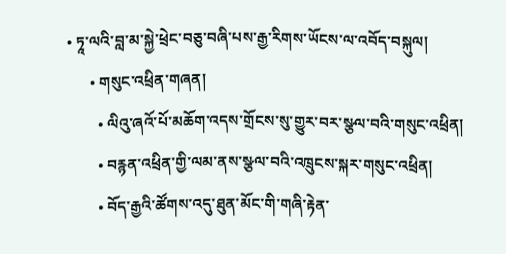• ཏཱ་ལའི་བླ་མ་སྐྱེ་ཕྲེང་བཅུ་བཞི་པས་རྒྱ་རིགས་ཡོངས་ལ་འབོད་བསྐུལ།
      • གསུང་འཕྲིན་གཞན།
        • ལིའུ་ཞའོ་པོ་མཆོག་འདས་གྲོངས་སུ་གྱུར་བར་སྩལ་བའི་གསུང་འཕྲིན།
        • བརྙན་འཕྲིན་གྱི་ལམ་ནས་སྩལ་བའི་འཁྲུངས་སྐར་གསུང་འཕྲིན།
        • བོད་རྒྱའི་ཚོགས་འདུ་ཐུན་མོང་གི་གཞི་རྟེན་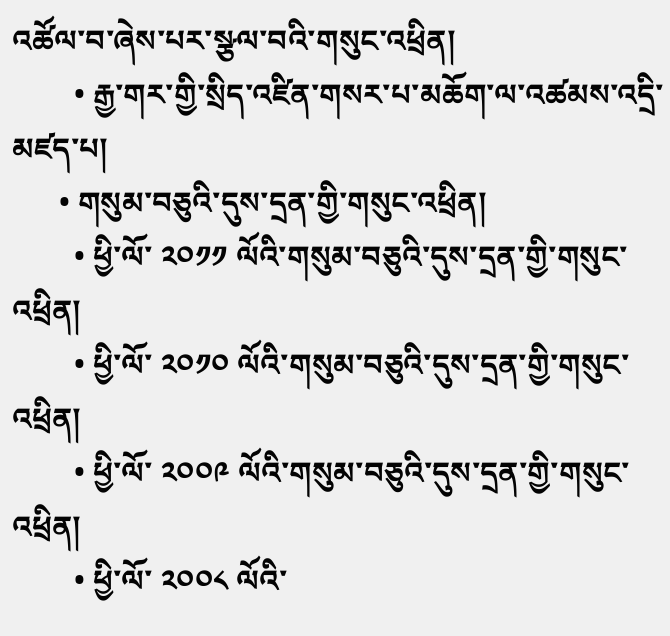འཚོལ་བ་ཞེས་པར་སྩལ་བའི་གསུང་འཕྲིན།
        • རྒྱ་གར་གྱི་སྲིད་འཛིན་གསར་པ་མཆོག་ལ་འཚམས་འདྲི་མཛད་པ།
      • གསུམ་བཅུའི་དུས་དྲན་གྱི་གསུང་འཕྲིན།
        • ཕྱི་ལོ་ ༢༠༡༡ ལོའི་གསུམ་བཅུའི་དུས་དྲན་གྱི་གསུང་འཕྲིན།
        • ཕྱི་ལོ་ ༢༠༡༠ ལོའི་གསུམ་བཅུའི་དུས་དྲན་གྱི་གསུང་འཕྲིན།
        • ཕྱི་ལོ་ ༢༠༠༩ ལོའི་གསུམ་བཅུའི་དུས་དྲན་གྱི་གསུང་འཕྲིན།
        • ཕྱི་ལོ་ ༢༠༠༨ ལོའི་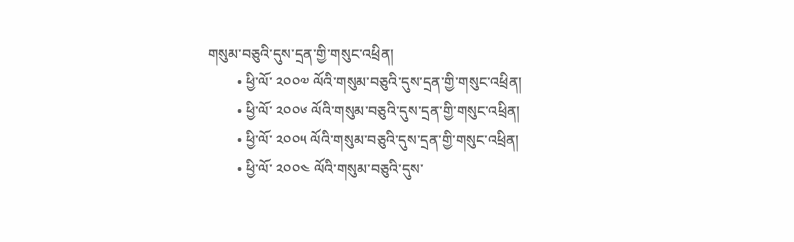གསུམ་བཅུའི་དུས་དྲན་གྱི་གསུང་འཕྲིན།
        • ཕྱི་ལོ་ ༢༠༠༧ ལོའི་གསུམ་བཅུའི་དུས་དྲན་གྱི་གསུང་འཕྲིན།
        • ཕྱི་ལོ་ ༢༠༠༦ ལོའི་གསུམ་བཅུའི་དུས་དྲན་གྱི་གསུང་འཕྲིན།
        • ཕྱི་ལོ་ ༢༠༠༥ ལོའི་གསུམ་བཅུའི་དུས་དྲན་གྱི་གསུང་འཕྲིན།
        • ཕྱི་ལོ་ ༢༠༠༤ ལོའི་གསུམ་བཅུའི་དུས་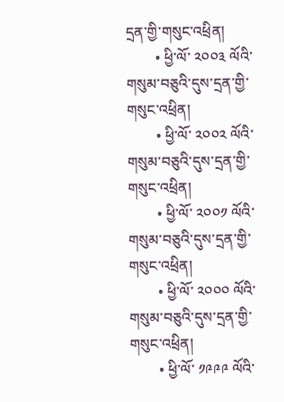དྲན་གྱི་གསུང་འཕྲིན།
        • ཕྱི་ལོ་ ༢༠༠༣ ལོའི་གསུམ་བཅུའི་དུས་དྲན་གྱི་གསུང་འཕྲིན།
        • ཕྱི་ལོ་ ༢༠༠༢ ལོའི་གསུམ་བཅུའི་དུས་དྲན་གྱི་གསུང་འཕྲིན།
        • ཕྱི་ལོ་ ༢༠༠༡ ལོའི་གསུམ་བཅུའི་དུས་དྲན་གྱི་གསུང་འཕྲིན།
        • ཕྱི་ལོ་ ༢༠༠༠ ལོའི་གསུམ་བཅུའི་དུས་དྲན་གྱི་གསུང་འཕྲིན།
        • ཕྱི་ལོ་ ༡༩༩༩ ལོའི་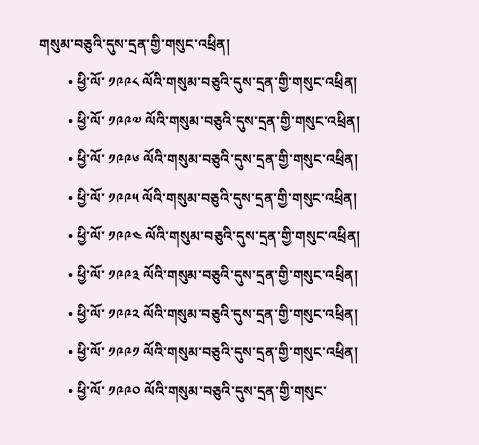གསུམ་བཅུའི་དུས་དྲན་གྱི་གསུང་འཕྲིན།
        • ཕྱི་ལོ་ ༡༩༩༨ ལོའི་གསུམ་བཅུའི་དུས་དྲན་གྱི་གསུང་འཕྲིན།
        • ཕྱི་ལོ་ ༡༩༩༧ ལོའི་གསུམ་བཅུའི་དུས་དྲན་གྱི་གསུང་འཕྲིན།
        • ཕྱི་ལོ་ ༡༩༩༦ ལོའི་གསུམ་བཅུའི་དུས་དྲན་གྱི་གསུང་འཕྲིན།
        • ཕྱི་ལོ་ ༡༩༩༥ ལོའི་གསུམ་བཅུའི་དུས་དྲན་གྱི་གསུང་འཕྲིན།
        • ཕྱི་ལོ་ ༡༩༩༤ ལོའི་གསུམ་བཅུའི་དུས་དྲན་གྱི་གསུང་འཕྲིན།
        • ཕྱི་ལོ་ ༡༩༩༣ ལོའི་གསུམ་བཅུའི་དུས་དྲན་གྱི་གསུང་འཕྲིན།
        • ཕྱི་ལོ་ ༡༩༩༢ ལོའི་གསུམ་བཅུའི་དུས་དྲན་གྱི་གསུང་འཕྲིན།
        • ཕྱི་ལོ་ ༡༩༩༡ ལོའི་གསུམ་བཅུའི་དུས་དྲན་གྱི་གསུང་འཕྲིན།
        • ཕྱི་ལོ་ ༡༩༩༠ ལོའི་གསུམ་བཅུའི་དུས་དྲན་གྱི་གསུང་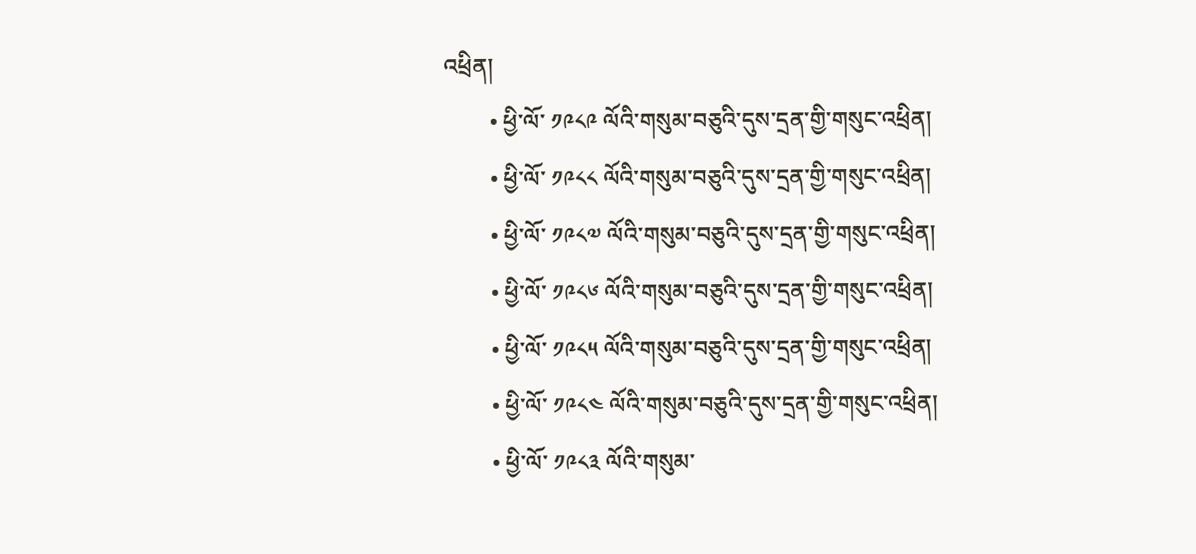འཕྲིན།
        • ཕྱི་ལོ་ ༡༩༨༩ ལོའི་གསུམ་བཅུའི་དུས་དྲན་གྱི་གསུང་འཕྲིན།
        • ཕྱི་ལོ་ ༡༩༨༨ ལོའི་གསུམ་བཅུའི་དུས་དྲན་གྱི་གསུང་འཕྲིན།
        • ཕྱི་ལོ་ ༡༩༨༧ ལོའི་གསུམ་བཅུའི་དུས་དྲན་གྱི་གསུང་འཕྲིན།
        • ཕྱི་ལོ་ ༡༩༨༦ ལོའི་གསུམ་བཅུའི་དུས་དྲན་གྱི་གསུང་འཕྲིན།
        • ཕྱི་ལོ་ ༡༩༨༥ ལོའི་གསུམ་བཅུའི་དུས་དྲན་གྱི་གསུང་འཕྲིན།
        • ཕྱི་ལོ་ ༡༩༨༤ ལོའི་གསུམ་བཅུའི་དུས་དྲན་གྱི་གསུང་འཕྲིན།
        • ཕྱི་ལོ་ ༡༩༨༣ ལོའི་གསུམ་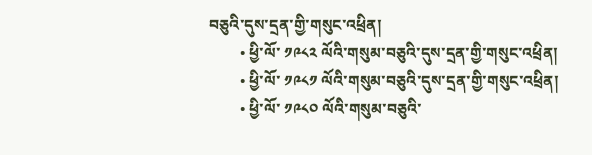བཅུའི་དུས་དྲན་གྱི་གསུང་འཕྲིན།
        • ཕྱི་ལོ་ ༡༩༨༢ ལོའི་གསུམ་བཅུའི་དུས་དྲན་གྱི་གསུང་འཕྲིན།
        • ཕྱི་ལོ་ ༡༩༨༡ ལོའི་གསུམ་བཅུའི་དུས་དྲན་གྱི་གསུང་འཕྲིན།
        • ཕྱི་ལོ་ ༡༩༨༠ ལོའི་གསུམ་བཅུའི་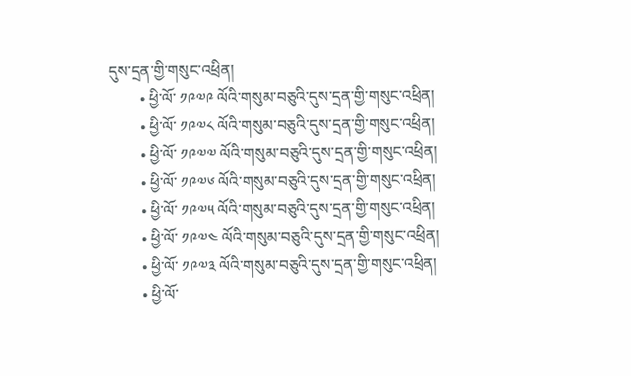དུས་དྲན་གྱི་གསུང་འཕྲིན།
        • ཕྱི་ལོ་ ༡༩༧༩ ལོའི་གསུམ་བཅུའི་དུས་དྲན་གྱི་གསུང་འཕྲིན།
        • ཕྱི་ལོ་ ༡༩༧༨ ལོའི་གསུམ་བཅུའི་དུས་དྲན་གྱི་གསུང་འཕྲིན།
        • ཕྱི་ལོ་ ༡༩༧༧ ལོའི་གསུམ་བཅུའི་དུས་དྲན་གྱི་གསུང་འཕྲིན།
        • ཕྱི་ལོ་ ༡༩༧༦ ལོའི་གསུམ་བཅུའི་དུས་དྲན་གྱི་གསུང་འཕྲིན།
        • ཕྱི་ལོ་ ༡༩༧༥ ལོའི་གསུམ་བཅུའི་དུས་དྲན་གྱི་གསུང་འཕྲིན།
        • ཕྱི་ལོ་ ༡༩༧༤ ལོའི་གསུམ་བཅུའི་དུས་དྲན་གྱི་གསུང་འཕྲིན།
        • ཕྱི་ལོ་ ༡༩༧༣ ལོའི་གསུམ་བཅུའི་དུས་དྲན་གྱི་གསུང་འཕྲིན།
        • ཕྱི་ལོ་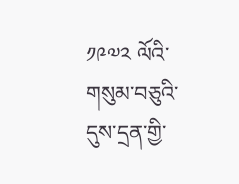༡༩༧༢ ལོའི་གསུམ་བཅུའི་དུས་དྲན་གྱི་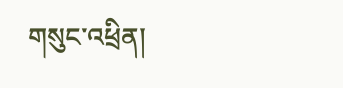གསུང་འཕྲིན།